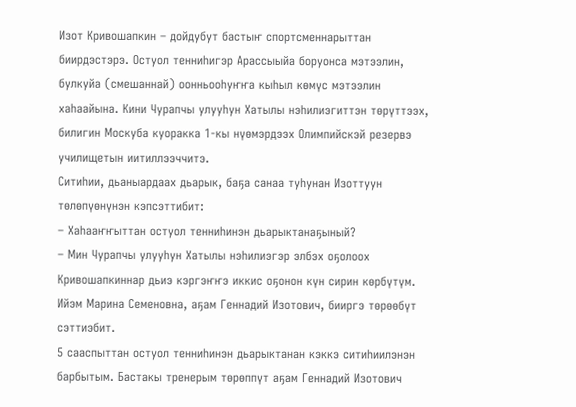Изот Кривошапкин – дойдубут бастыҥ спортсменнарыттан биирдэстэрэ. Остуол тенниһигэр Арассыыйа боруонса мэтээлин, булкуйа (смешаннай) оонньооһуҥҥа кыһыл көмүс мэтээлин хаһаайына. Кини Чурапчы улууһун Хатылы нэһилиэгиттэн төрүттээх, билигин Москуба куоракка 1-кы нүөмэрдээх Олимпийскэй резервэ училищетын иитиллээччитэ.
Ситиһии, дьаныардаах дьарык, баҕа санаа туһунан Изоттуун төлөпүөнүнэн кэпсэттибит:
– Хаһааҥҥыттан остуол тенниһинэн дьарыктанаҕыный?
– Мин Чурапчы улууһун Хатылы нэһилиэгэр элбэх оҕолоох Кривошапкиннар дьиэ кэргэҥҥэ иккис оҕонон күн сирин көрбүтүм. Ийэм Марина Семеновна, аҕам Геннадий Изотович, бииргэ төрөөбүт сэттиэбит.
5 сааспыттан остуол тенниһинэн дьарыктанан кэккэ ситиһиилэнэн барбытым. Бастакы тренерым төрөппүт аҕам Геннадий Изотович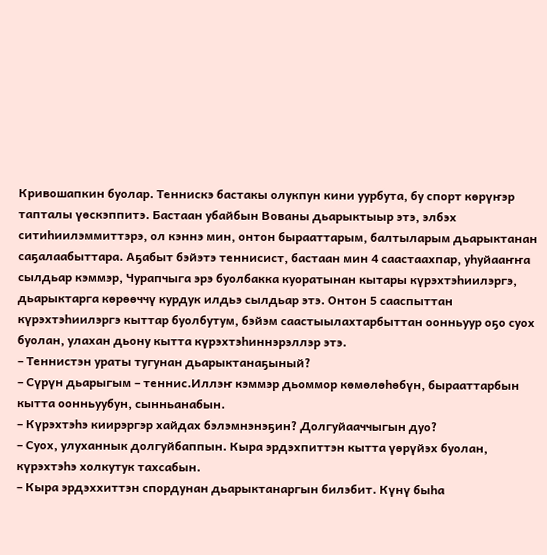Кривошапкин буолар. Теннискэ бастакы олукпун кини уурбута, бу спорт көрүҥэр тапталы үөскэппитэ. Бастаан убайбын Вованы дьарыктыыр этэ, элбэх ситиһиилэммиттэрэ, ол кэннэ мин, онтон бырааттарым, балтыларым дьарыктанан саҕалаабыттара. Аҕабыт бэйэтэ теннисист, бастаан мин 4 саастаахпар, уһуйааҥҥа сылдьар кэммэр, Чурапчыга эрэ буолбакка куоратынан кытары күрэхтэһиилэргэ, дьарыктарга көрөөччү курдук илдьэ сылдьар этэ. Онтон 5 сааспыттан күрэхтэһиилэргэ кыттар буолбутум, бэйэм саастыылахтарбыттан оонньуур оҕо суох буолан, улахан дьону кытта күрэхтэһиннэрэллэр этэ.
– Теннистэн ураты тугунан дьарыктанаҕыный?
– Сүрүн дьарыгым – теннис.Иллэҥ кэммэр дьоммор көмөлөһөбүн, бырааттарбын кытта оонньуубун, сынньанабын.
– Күрэхтэһэ киирэргэр хайдах бэлэмнэнэҕин? Долгуйааччыгын дуо?
– Суох, улуханнык долгуйбаппын. Кыра эрдэхпиттэн кытта үөрүйэх буолан, күрэхтэһэ холкутук тахсабын.
– Кыра эрдэххиттэн спордунан дьарыктанаргын билэбит. Күнү быһа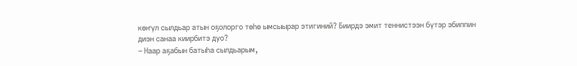көҥүл сылдьар атын оҕолорго төһө ымсыырар этигиний? Биирдэ эмит теннистээн бүтэр эбиппин диэн санаа киирбитэ дуо?
– Наар аҕабын батыһа сылдьарым,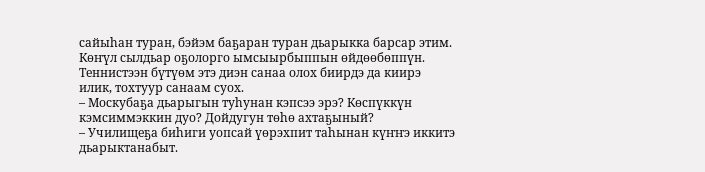сайыһан туран, бэйэм баҕаран туран дьарыкка барсар этим. Көҥүл сылдьар оҕолорго ымсыырбыппын өйдөөбөппүн. Теннистээн бүтүөм этэ диэн санаа олох биирдэ да киирэ илик, тохтуур санаам суох.
– Москубаҕа дьарыгын туһунан кэпсээ эрэ? Көспүккүн кэмсиммэккин дуо? Дойдугун төһө ахтаҕыный?
– Училищеҕа биһиги уопсай үөрэхпит таһынан күҥҥэ иккитэ дьарыктанабыт.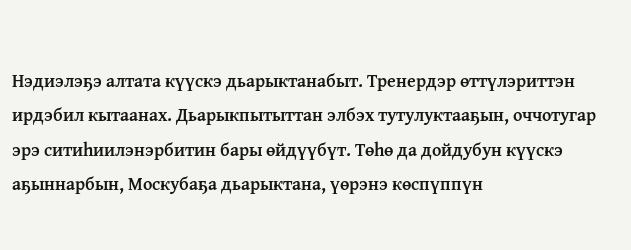Нэдиэлэҕэ алтата күүскэ дьарыктанабыт. Тренердэр өттүлэриттэн ирдэбил кытаанах. Дьарыкпытыттан элбэх тутулуктааҕын, оччотугар эрэ ситиһиилэнэрбитин бары өйдүүбүт. Төһө да дойдубун күүскэ аҕыннарбын, Москубаҕа дьарыктана, үөрэнэ көспүппүн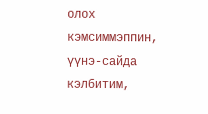олох кэмсиммэппин, үүнэ-сайда кэлбитим,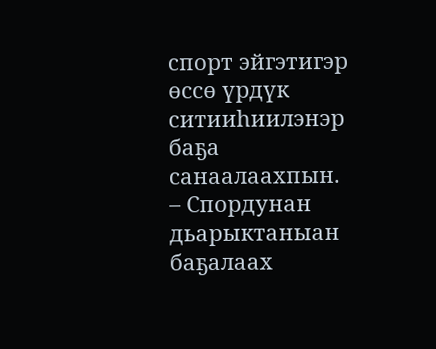спорт эйгэтигэр өссө үрдүк ситииһиилэнэр баҕа санаалаахпын.
– Спордунан дьарыктаныан баҕалаах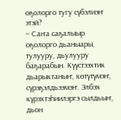оҕолорго тугу сүбэлиэҥ этэй?
– Саҥа саҕалыыр оҕолорго дьаныары, тулууру, дьулууру баҕарабын. Күүстээхтик дьарыктаныҥ, көтүтүмэҥ, сүрэҕэлдьээмэҥ. Элбэх күрэхтэһиилэргэ сылдьыҥ, дьон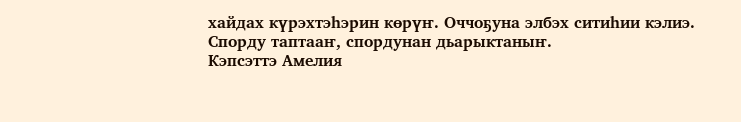хайдах күрэхтэһэрин көрүҥ. Оччоҕуна элбэх ситиһии кэлиэ. Спорду таптааҥ, спордунан дьарыктаныҥ.
Кэпсэттэ Амелия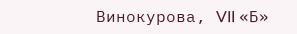Винокурова, VII «Б»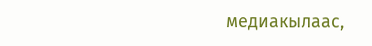медиакылаас,